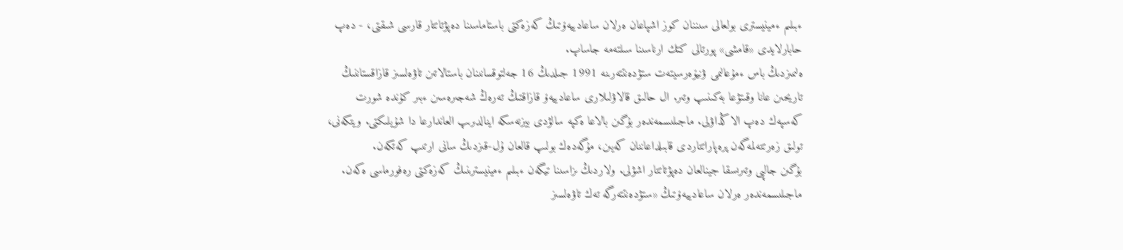ءبىلىم ءمينيسترى بولعالى سىننان كوز اشپاعان ەرلان ساعادييەۆتىڭ كەزەكتى باستاماسىنا دەپۋتاتتار قارسى شىقتى، - دەپ حابارلايدى «قامشى» پورتالى كتك ارناسىنا سىلتەمە جاساپ.
ەلىمىزدىڭ باس ءمۇعالىمى ۋنيۆەرسيتەت ستۋدەنتتەرىنە 1991 جىلدىڭ 16 جەلتوقسانىنان باستالاتىن تاۋەلسىز قازاقستاننىڭ تاريحىن عانا وقىتۋعا بەكىنىپ وتىر. ال حالىق قالاۋلىلارى ساعادييەۆ قازاقتىڭ تەرەڭ شەجىرەسىن ءبىر كۇندە شورت كەسپەك دەپ الاڭداۋلى. ماجىلىسمەندەر بۇگىن بالاعا ەكپە سالۋدى بيزنەسكە اينالدىرىپ العاندارعا دا شۇيلىكتى. ويتكەنى، تولىق زەرتتەلمەگەن پرەپاراتتاردى قابىلداعاننان كەيىن، مۇگەدەك بولىپ قالعان ۇل-قىزدىڭ سانى ارتىپ كەتكەن.
بۇگىن جالپى وتىرىسقا جينالعان دەپۋتاتتار اشۋلى. ولاردىڭ ىزاسىنا تيگەن ءبىلىم ءمينيسترىنىڭ كەزەكتى رەفورماسى ەكەن. ماجىلىسمەندەر ەرلان ساعادييەۆتىڭ «ستۋدەنتتەرگە تەك تاۋەلسىز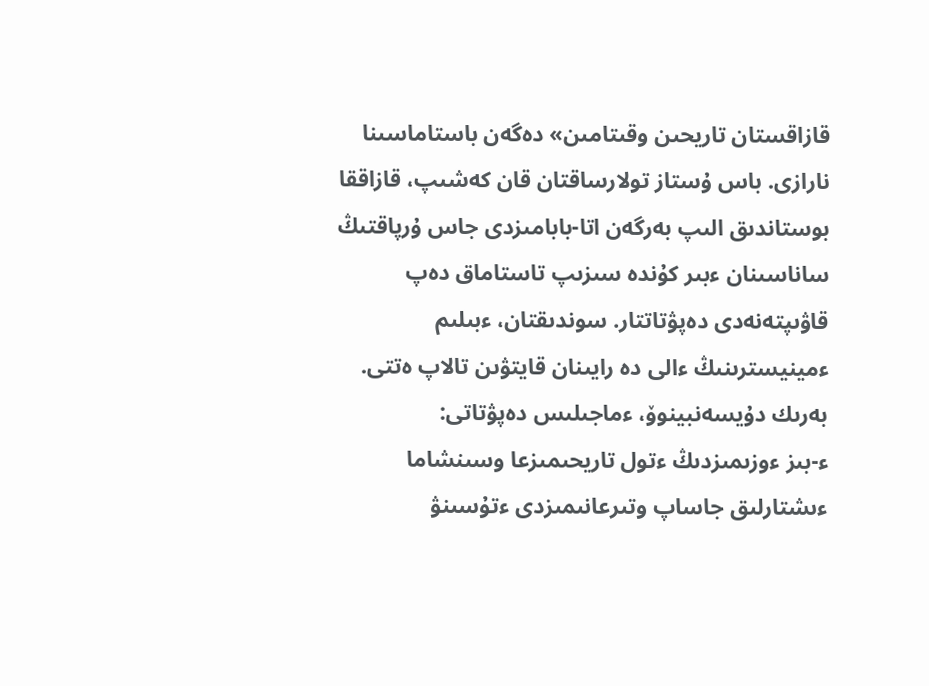قازاقستان تاريحىن وقىتامىن» دەگەن باستاماسىنا نارازى. باس ۇستاز تولارساقتان قان كەشىپ، قازاققا بوستاندىق الىپ بەرگەن اتا-بابامىزدى جاس ۇرپاقتىڭ ساناسىنان ءبىر كۇندە سىزىپ تاستاماق دەپ قاۋىپتەنەدى دەپۋتاتتار. سوندىقتان، ءبىلىم ءمينيسترىنىڭ ءالى دە رايىنان قايتۋىن تالاپ ەتتى.
بەرىك دۇيسەنبينوۆ، ءماجىلىس دەپۋتاتى:
ء-بىز ءوزىمىزدىڭ ءتول تاريحىمىزعا وسىنشاما ءىشتارلىق جاساپ وتىرعانىمىزدى ءتۇسىنۋ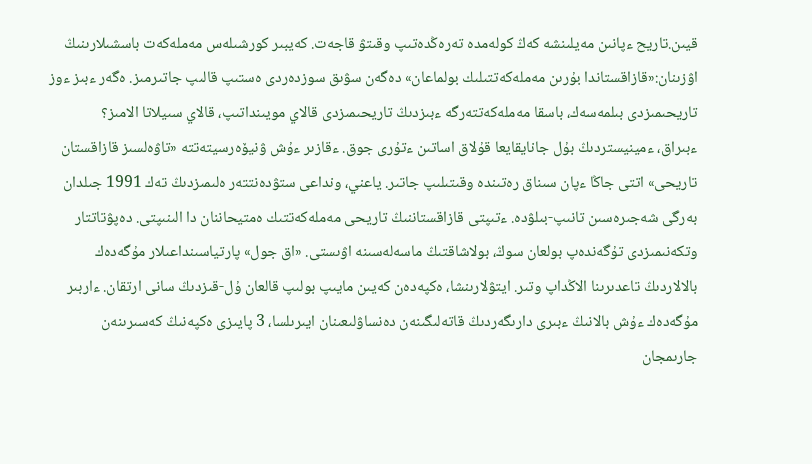قيىن.تاريح ءپانىن مەيلىنشە كەڭ كولەمدە تەرەڭدەتىپ وقىتۋ قاجەت. كەيبىر كورشىلەس مەملەكەت باسشىلارىنىڭ اۋزىنان:«قازاقستاندا بۇرىن مەملەكەتتىلىك بولماعان» دەگەن سۋىق سوزدەردى ەستىپ قالىپ جاتىرمىز. ەگەر ءبىز ءوز تاريحىمىزدى بىلمەسەك، باسقا مەملەكەتتەرگە ءبىزدىڭ تاريحىمىزدى قالاي مويىنداتىپ، قالاي سىيلاتا الامىز؟
ءبىراق، ءمينيستردىڭ بۇل جانايقايعا قۇلاق اساتىن ءتۇرى جوق. ءقازىر ءۇش ۋنيۆەرسيتەتتە «تاۋەلسىز قازاقستان تاريحى» اتتى جاڭا ءپان سىناق رەتىندە وقىتىلىپ جاتىر. ياعني، ونداعى ستۋدەنتتەر ەلىمىزدىڭ تەك 1991 جىلدان بەرگى شەجىرەسىن تانىپ-بىلۋدە. ءتىپتى قازاقستاننىڭ تاريحى مەملەكەتتىك ەمتيحاننان دا الىنىپتى. دەپۋتاتتار وتكەنىمىزدى تۇگەندەپ بولعان سوڭ، بولاشاقتىڭ ماسەلەسىنە اۋىستى. «اق جول» پارتياسىنداعىلار مۇگەدەك بالالاردىڭ تاعدىرىنا الاڭداپ وتىر. ايتۋلارىنشا، ەكپەدەن كەيىن مايىپ بولىپ قالعان ۇل-قىزدىڭ سانى ارتقان. ءاربىر مۇگەدەك ءۇش بالانىڭ ءبىرى دارىگەردىڭ قاتەلىگىنەن دەنساۋلىعىنان ايىرىلسا، 3 پايىزى ەكپەنىڭ كەسىرىنەن جارىمجان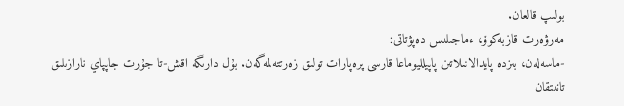بولىپ قالعان.
مەرۋەرت قازبەكوۆ، ءماجىلىس دەپۋتاتى:
-ماسەلەن، بىزدە پايدالانىلاتىن پاپيلليوماعا قارسى پرەپارات تولىق زەرتتەلمەگەن. بۇل دارىگە اقش-تا جۇرت جاپپاي نارازىلىق تانىتقان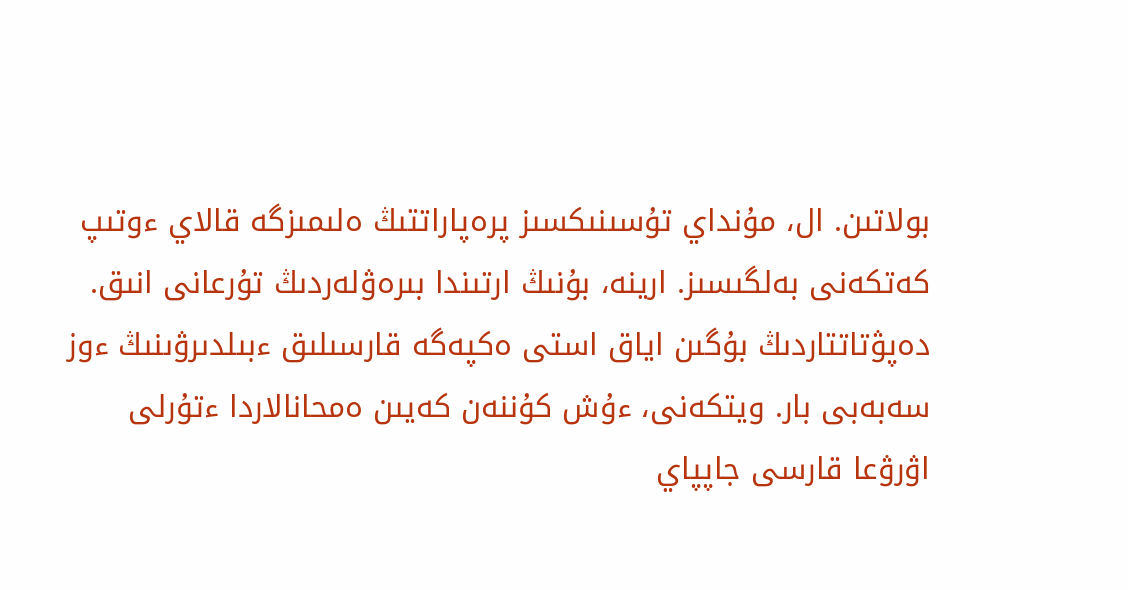بولاتىن. ال، مۇنداي تۇسىنىكسىز پرەپاراتتىڭ ەلىمىزگە قالاي ءوتىپ كەتكەنى بەلگىسىز. ارينە، بۇنىڭ ارتىندا بىرەۋلەردىڭ تۇرعانى انىق.
دەپۋتاتتاردىڭ بۇگىن اياق استى ەكپەگە قارسىلىق ءبىلدىرۋىنىڭ ءوز سەبەبى بار. ويتكەنى، ءۇش كۇننەن كەيىن ەمحانالاردا ءتۇرلى اۋرۋعا قارسى جاپپاي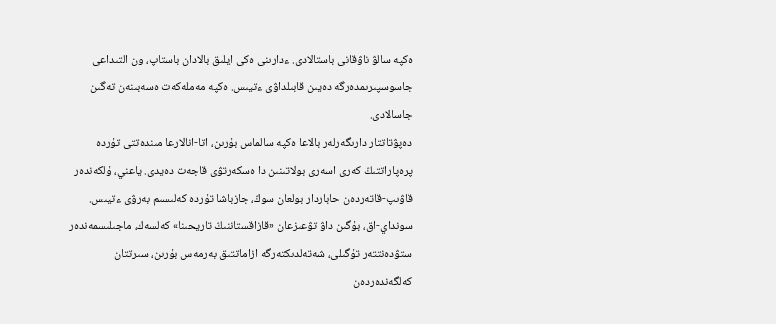ەكپە سالۋ ناۋقانى باستالادى. ءدارىنى ەكى ايلىق بالادان باستاپ، ون التىداعى جاسوسپىرىمدەرگە دەيىن قابىلداۋى ءتيىس. ەكپە مەملەكەت ەسەبىنەن تەگىن جاسالادى.
دەپۋتاتتار دارىگەرلەر بالاعا ەكپە سالماس بۇرىن، اتا-انالارعا مىندەتتى تۇردە پرەپاراتتىڭ كەرى اسەرى بولاتىنىن دا ەسكەرتۋى قاجەت دەيدى. ياعني، ۇلكەندەر قاۋىپ-قاتەردەن حاباردار بولعان سوڭ، جازباشا تۇردە كەلىسىم بەرۋى ءتيىس. سونداي-اق، بۇگىن داۋ تۋعىزعان «قازاقستاننىڭ تاريحىنا» كەلسەك، ماجىلىسمەندەر ستۋدەنتتەر تۇگىلى، شەتەلدىكتەرگە ازاماتتىق بەرمەس بۇرىن، سىرتتان كەلگەندەردەن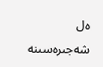ەل شەجىرەسىنە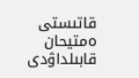قاتىستى ەمتيحان قابىلداۋدى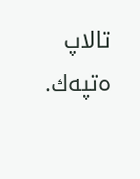تالاپ ەتپەك.